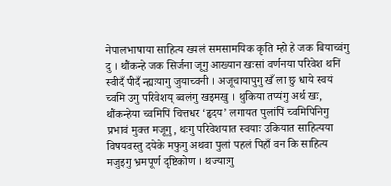नेपालभाषाया साहित्य ख्यलं समसामयिक कृति म्हो हे जक बियाच्वंगु दु । थौंकन्हे जक सिर्जना जूगु आख्यान खःसां वर्णनया परिवेश थनिं स्वीदँ पीदँ न्ह्यःयागु जुयाच्वनी । अजूचायापुगु खँ ला छु धाये स्वयं च्वमि उगु परिवेशय् ब्वलंगु खइमखु । थुकिया तप्यंगु अर्थ खः, थौंकन्हेया च्वमिपिं चित्तधर ‘हृदय’ लगायत पुलांपिं च्वमिपिनिगु प्रभावं मुक्त मजूगु, थःगु परिवेशयात स्वयाः उकियात साहित्यया विषयवस्तु दयेके मफुगु अथवा पुलां पहलं पिहाँ वन कि साहित्य मजुइगु भ्रमपूर्ण दृष्टिकोण । थज्याःगु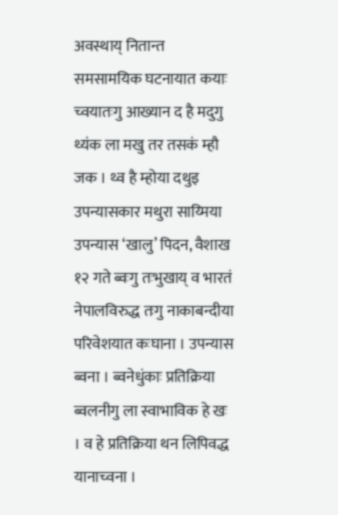अवस्थाय् नितान्त समसामयिक घटनायात कयाः च्वयातःगु आख्यान द है मदुगु थ्यंक ला मखु तर तसकं म्हौ जक । थ्व है म्होया दथुइ उपन्यासकार मथुरा साय्मिया उपन्यास ‘खालु’ पिदन, वैशाख १२ गते ब्वःगु तःभुखाय् व भारतं नेपालविरुद्ध तःगु नाकाबन्दीया परिवेशयात कःघाना । उपन्यास ब्वना । ब्वनेधुंकाः प्रतिक्रिया ब्वलनीगु ला स्वाभाविक हे खः । व हे प्रतिक्रिया थन लिपिवद्ध यानाच्वना ।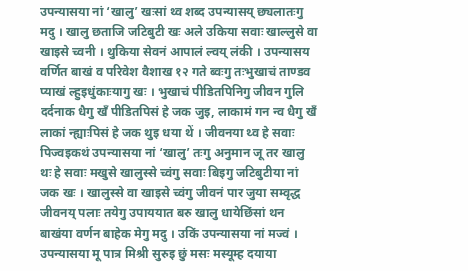उपन्यासया नां ‘खालु’ खःसां थ्व शब्द उपन्यासय् छ्यलातःगु मदु । खालु छताजि जटिबुटी खः अले उकिया सवाः खाल्लुसे वा खाइसे च्वनी । थुकिया सेवनं आपालं ल्वय् लंकी । उपन्यासय वर्णित बाखं व परिवेश वैशाख १२ गते ब्वःगु तःभुखाचं ताण्डव प्याखं ल्हुइधुंकाःयागु खः । भुखाचं पीडितपिनिगु जीवन गुलि दर्दनाक धैगु खँ पीडितपिसं हे जक जुइ, लाकामं गन न्व धैगु खँ लाकां न्ह्याःपिसं हे जक थुइ धया थें । जीवनया थ्व हे सवाः पिज्वइकथं उपन्यासया नां ‘खालु’ तःगु अनुमान जू तर खालु थः हे सवाः मखुसे खालुस्से च्वंगु सवाः बिइगु जटिबुटीया नां जक खः । खालुस्से वा खाइसे च्वंगु जीवनं पार जुया सम्वृद्ध जीवनय् पलाः तयेगु उपाययात बरु खालु धायेछिंसां थन बाखंया वर्णन बाहेक मेगु मदु । उकिं उपन्यासया नां मज्वं ।
उपन्यासया मू पात्र मिश्री सुरुइ छुं मसः मस्यूम्ह दयाया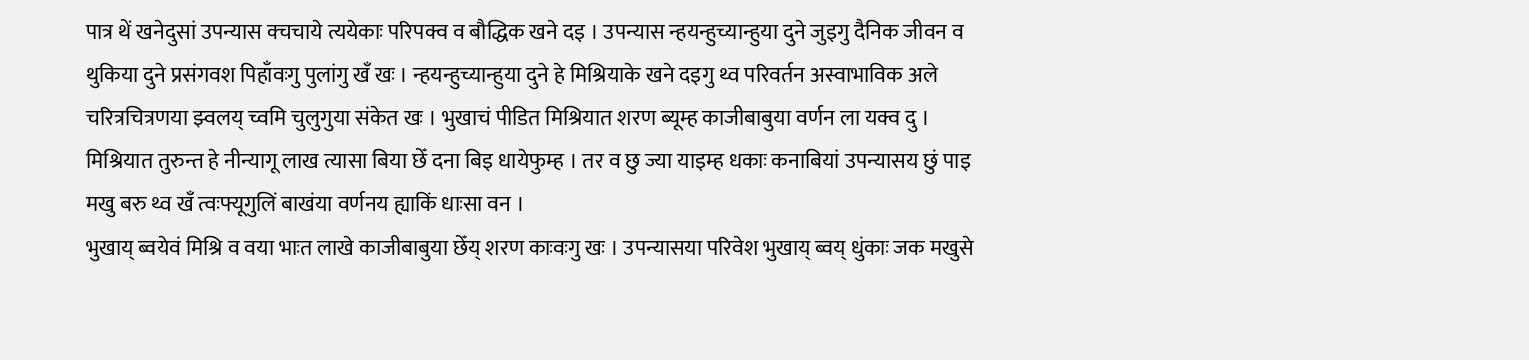पात्र थें खनेदुसां उपन्यास क्चचाये त्ययेकाः परिपक्व व बौद्धिक खने दइ । उपन्यास न्हयन्हुच्यान्हुया दुने जुइगु दैनिक जीवन व थुकिया दुने प्रसंगवश पिहाँवःगु पुलांगु खँ खः । न्हयन्हुच्यान्हुया दुने हे मिश्रियाके खने दइगु थ्व परिवर्तन अस्वाभाविक अले चरित्रचित्रणया झ्वलय् च्वमि चुलुगुया संकेत खः । भुखाचं पीडित मिश्रियात शरण ब्यूम्ह काजीबाबुया वर्णन ला यक्व दु । मिश्रियात तुरुन्त हे नीन्यागू लाख त्यासा बिया छेँ दना बिइ धायेफुम्ह । तर व छु ज्या याइम्ह धकाः कनाबियां उपन्यासय छुं पाइ मखु बरु थ्व खँ त्वःफ्यूगुलिं बाखंया वर्णनय ह्याकिं धाःसा वन ।
भुखाय् ब्वयेवं मिश्रि व वया भाःत लाखे काजीबाबुया छेँय् शरण काःवःगु खः । उपन्यासया परिवेश भुखाय् ब्वय् धुंकाः जक मखुसे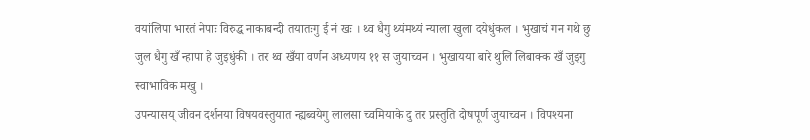वयांलिपा भारतं नेपाः विरुद्ध नाकाबन्दी तयातःगु ई नं खः । थ्व धैगु थ्यंमथ्यं न्याला खुला दयेधुंकल । भुखाचं गन गथे छु जुल धैगु खँ न्हापा हे जुइधुंकी । तर थ्व खँया वर्णन अध्यणय ११ स जुयाच्वन । भुखायया बारे थुलि लिबाक्क खँ जुइगु स्वाभाविक मखु ।
उपन्यासय् जीवन दर्शनया विषयवस्तुयात न्ह्यब्वयेगु लालसा च्वमियाके दु तर प्रस्तुति दोषपूर्ण जुयाच्वन । विपश्यना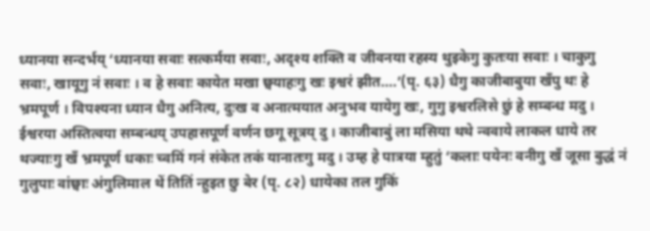ध्यानया सन्दर्भय् ‘ध्यानया सवाः सत्कर्मया सवाः, अदृश्य शक्ति व जीवनया रहस्य थुइकेगु कुतःया सवाः । चाकुगु सवाः, खायूगु नं सवाः । व हे सवाः कायेत मखा छ्वयाहःगु खः इश्वरं झीत….’(पृ. ६३) धैगु काजीबाबुया खँपु थः हे भ्रमपूर्ण । विपश्यना ध्यान धैगु अनित्य, दुःख व अनात्मयात अनुभव यायेगु खः, गुगु इश्वरलिसे छुं हे सम्बन्ध मदु । ईश्वरया अस्तित्वया सम्बन्धय् उपहासपूर्ण वर्णन छगू सूत्रय् दु । काजीबाबुं ला मसिया थथे न्ववाये लाकल धाये तर थज्याःगु खँ भ्रमपूर्ण धकाः च्वमिं गनं संकेत तकं यानातःगु मदु । उम्ह हे पात्रया म्हुतुं ‘कलाः पयेनः वनीगु खँ जूसा बुद्धं नं गुलुपाः वांछ्वाः अंगुलिमाल थें तितिं न्हुइत छु बेर (पृ. ८२) धायेका तल गुकिं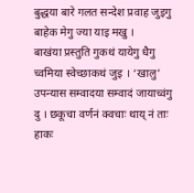बुद्धया बारे गलत सन्देश प्रवाह जुइगु बाहेक मेगु ज्या याइ मखु ।
बाखंया प्रस्तुति गुकथं यायेगु धैगु च्वमिया स्वेच्छाकथं जुइ । ‘खालु’ उपन्यास सम्वादया सम्वादं जायाच्वंगु दु । छकूचा वर्णनं क्वचाः थाय् नं ताः हाकः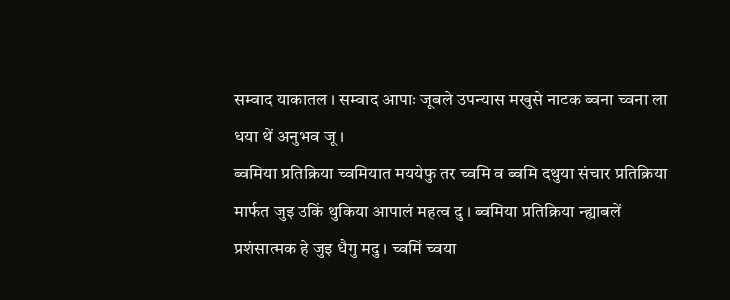सम्वाद याकातल । सम्वाद आपाः जूबले उपन्यास मखुसे नाटक ब्वना च्वना ला धया थें अनुभव जू ।
ब्वमिया प्रतिक्रिया च्वमियात मययेफु तर च्वमि व ब्वमि दथुया संचार प्रतिक्रिया मार्फत जुइ उकिं थुकिया आपालं महत्व दु । ब्वमिया प्रतिक्रिया न्ह्याबलें प्रशंसात्मक हे जुइ धैगु मदु । च्वमिं च्वया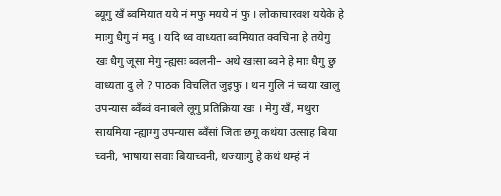ब्यूगु खँ ब्वमियात यये नं मफु मयये नं फु । लोकाचारवश ययेके हे माःगु धैगु नं मदु । यदि थ्व वाध्यता ब्वमियात क्वचिना हे तयेगु खः धैगु जूसा मेगु न्ह्यसः ब्वलनी– अथे खःसा ब्वने हे माः धैगु छु वाध्यता दु ले ? पाठक विचलित जुइफु । थन गुलि नं च्वया खालु उपन्यास ब्वँब्वं वनाबले लूगु प्रतिक्रिया खः । मेगु खँ, मथुरा सायमिया न्ह्याग्गु उपन्यास ब्वँसां जितः छगू कथंया उत्साह बिया च्वनी, भाषाया सवाः बियाच्वनी, थज्याःगु हे कथं थम्हं नं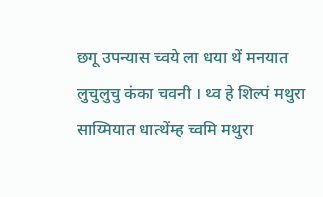छगू उपन्यास च्वये ला धया थें मनयात लुचुलुचु कंका चवनी । थ्व हे शिल्पं मथुरा साय्मियात धात्थेंम्ह च्वमि मथुरा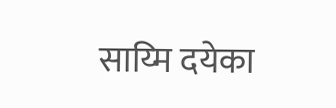साय्मि दयेका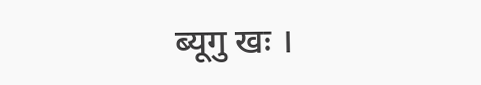ब्यूगु खः ।